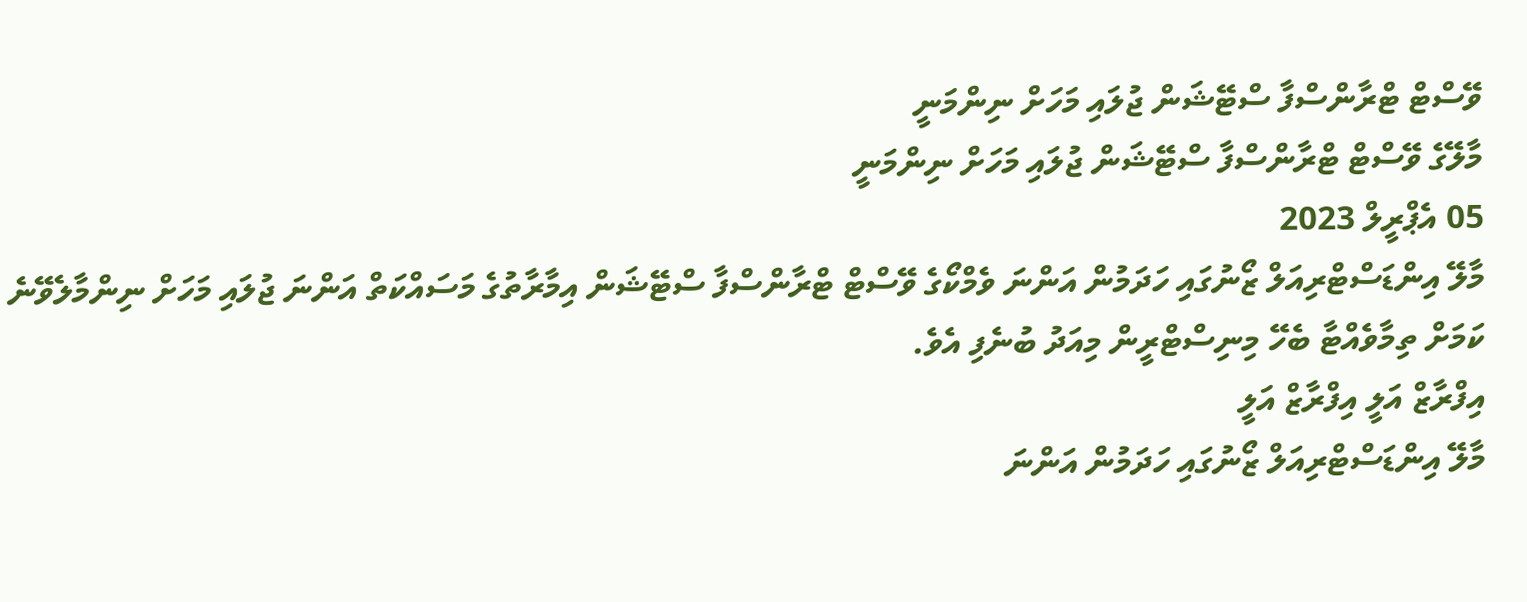ވޭސްޓް ޓްރާންސްފާ ސްޓޭޝަން ޖުލައި މަހަށް ނިންމަނީ
މާލޭގެ ވޭސްޓް ޓްރާންސްފާ ސްޓޭޝަން ޖުލައި މަހަށް ނިންމަނީ
05 އެޕްރީލް 2023
މާލޭ އިންޑަސްޓްރިއަލް ޒޯނުގައި ހަދަމުން އަންނަ ވެމްކޯގެ ވޭސްޓް ޓްރާންސްފާ ސްޓޭޝަން އިމާރާތުގެ މަސައްކަތް އަންނަ ޖުލައި މަހަށް ނިންމާލެވޭނެ ކަމަށް ތިމާވެއްޓާ ބެހޭ މިނިސްޓްރީން މިއަދު ބުނެފި އެވެ.
އިފްރާޒް އަލީ އިފްރާޒް އަލީ
މާލޭ އިންޑަސްޓްރިއަލް ޒޯނުގައި ހަދަމުން އަންނަ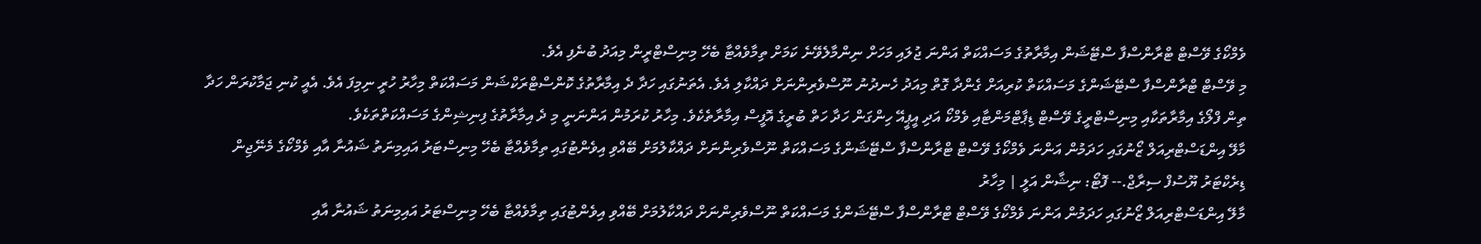ވެމްކޯގެ ވޭސްޓް ޓްރާންސްފާ ސްޓޭޝަން އިމާރާތުގެ މަސައްކަތް އަންނަ ޖުލައި މަހަށް ނިންމާލެވޭނެ ކަމަށް ތިމާވެއްޓާ ބެހޭ މިނިސްޓްރީން މިއަދު ބުނެފި އެވެ.
މި ވޭސްޓް ޓްރާންސްފާ ސްޓޭޝަންގެ މަސައްކަތް ކުރިއަށް ގެންދާ ގޮތް މިއަދު ހެނދުނު ނޫސްވެރިންނަށް ދައްކާލި އެވެ. އެތަނުގައި ހަދާ ދެ އިމާރާތުގެ ކޮންސްޓްރަކްޝަން މަސައްކަތް މިހާރު ހުރީ ނިމިފަ އެވެ. އެއީ ކުނި ޖަމާކުރަން ހަދާ ތިން ފްލޯގެ އިމާރާތަކާއި މިނިސްޓްރީގެ ވޭސްޓް ޑިޕާޓްމަންޓާއި ވެމްކޯ އަދި އީޕީއޭ ހިންގަން ހަދާ ހަތް ބުރީގެ އޮފީސް އިމާރާތެކެވެ. މިހާރު ކުރަމުން އަންނަނީ މި ދެ އިމާރާތުގެ ފިނިޝިންގެ މަސައްކަތްތަކެވެ.
މާލޭ އިންޑަސްޓްރިއަލް ޒޯނުގައި ހަދަމުން އަންނަ ވެމްކޯގެ ވޭސްޓް ޓްރާންސްފާ ސްޓޭޝަންގެ މަސައްކަތް ނޫސްވެރިންނަށް ދައްކާލުމަށް ބޭއްވި އިވެންޓުގައި ތިމާވެއްޓާ ބެހޭ މިނިސްޓަރު އައިމިނަތު ޝައުނާ އާއި ވެމްކޯގެ މެނޭޖިން ޑިރެކްޓަރު ޔޫސުފް ސިރާޖް.-- ފޮޓޯ: ނިޝާން އަލީ | މިހާރު
މާލޭ އިންޑަސްޓްރިއަލް ޒޯނުގައި ހަދަމުން އަންނަ ވެމްކޯގެ ވޭސްޓް ޓްރާންސްފާ ސްޓޭޝަންގެ މަސައްކަތް ނޫސްވެރިންނަށް ދައްކާލުމަށް ބޭއްވި އިވެންޓުގައި ތިމާވެއްޓާ ބެހޭ މިނިސްޓަރު އައިމިނަތު ޝައުނާ އާއި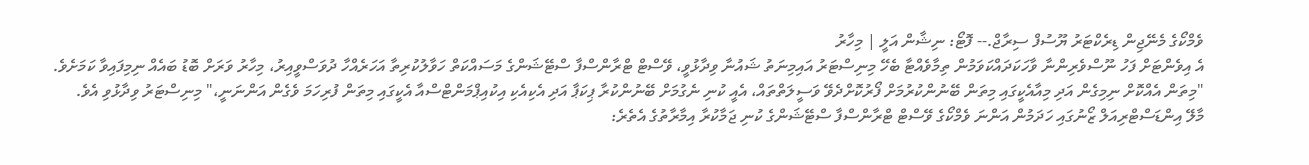ވެމްކޯގެ މެނޭޖިން ޑިރެކްޓަރު ޔޫސުފް ސިރާޖް.-- ފޮޓޯ: ނިޝާން އަލީ | މިހާރު
އެ އިވެންޓަށް ފަހު ނޫސްވެރިންނާ ވާހަކަދައްކަވަމުން ތިމާވެއްޓާ ބެހޭ މިނިސްޓަރު އައިމިނަތު ޝައުނާ ވިދާޅުވީ، ވޭސްޓް ޓްރާންސްފާ ސްޓޭޝަންގެ މަސައްކަތް ހަވާލުކުރިތާ އަހަރެއްހާ ދުވަސްވީއިރު، މިހާރު ވަރަށް ބޮޑު ބައެއް ނިމިފައިވާ ކަމަށެވެ.
"މިތަން އެއްކޮށް ނިމިގެން އަދި މިއާއެކީގައި މިތަން ބޭނުންކުރުމަށް ފޯރުކޮށްދެވޭ ވަސީލަތްތައް، އެއީ ކުނި ނެގުމަށް ބޭނުންކުރާ ޕިކަޕާ އަދި އެކިއެކި އިކުއިޕްމަންޓްސްއާ އެކީގައި މިތަން ފުރިހަމަ ވެގެން އަންނަނީ،" މިނިސްޓަރު ވިދާޅުވި އެވެ.
މާލޭ އިންޑަސްޓްރިއަލް ޒޯނުގައި ހަދަމުން އަންނަ ވެމްކޯގެ ވޭސްޓް ޓްރާންސްފާ ސްޓޭޝަންގެ ކުނި ޖަމާކުރާ އިމާރާތުގެ އެތެރެ: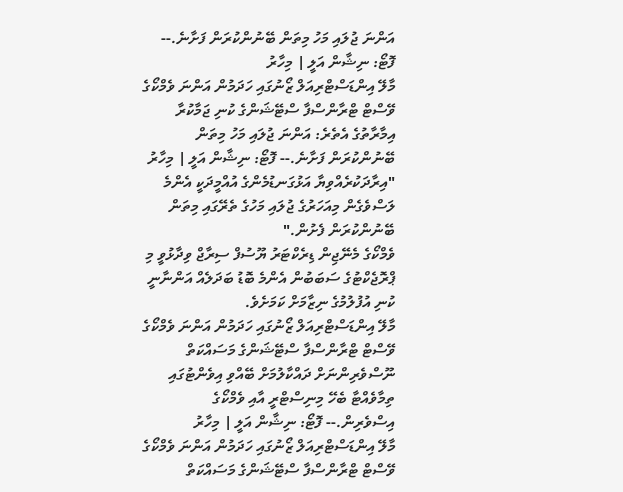އަންނަ ޖުލައި މަހު މިތަން ބޭނުންކުރަން ފަށާނެ.-- ފޮޓޯ: ނިޝާން އަލީ | މިހާރު
މާލޭ އިންޑަސްޓްރިއަލް ޒޯނުގައި ހަދަމުން އަންނަ ވެމްކޯގެ ވޭސްޓް ޓްރާންސްފާ ސްޓޭޝަންގެ ކުނި ޖަމާކުރާ އިމާރާތުގެ އެތެރެ: އަންނަ ޖުލައި މަހު މިތަން ބޭނުންކުރަން ފަށާނެ.-- ފޮޓޯ: ނިޝާން އަލީ | މިހާރު
"އިރާދަކުރެއްވިޔާ އަޅުގަނޑުމެންގެ އުއްމީދަކީ އެންމެ ލަސްވެގެން މިއަހަރުގެ ޖުލައި މަހުގެ ތެރޭގައި މިތަން ބޭނުންކުރަން ފެށުން."
ވެމްކޯގެ މެނޭޖިން ޑިރެކްޓަރު ޔޫސުފް ސިރާޖް ވިދާޅުވީ މި ޕްރޮޖެކްޓުގެ ސަބަބުން އެންމެ ބޮޑު ބަދަލެއް އަންނާނީ ކުނި އުފުލުމުގެ ނިޒާމަށް ކަމަށެވެ.
މާލޭ އިންޑަސްޓްރިއަލް ޒޯނުގައި ހަދަމުން އަންނަ ވެމްކޯގެ ވޭސްޓް ޓްރާންސްފާ ސްޓޭޝަންގެ މަސައްކަތް ނޫސްވެރިންނަށް ދައްކާލުމަށް ބޭއްވި އިވެންޓުގައި ތިމާވެއްޓާ ބެހޭ މިނިސްޓްރީ އާއި ވެމްކޯގެ އިސްވެރިން.-- ފޮޓޯ: ނިޝާން އަލީ | މިހާރު
މާލޭ އިންޑަސްޓްރިއަލް ޒޯނުގައި ހަދަމުން އަންނަ ވެމްކޯގެ ވޭސްޓް ޓްރާންސްފާ ސްޓޭޝަންގެ މަސައްކަތް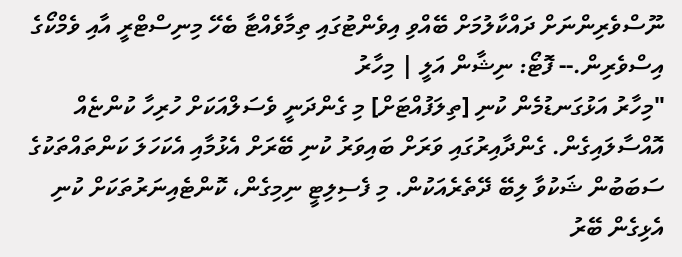ނޫސްވެރިންނަށް ދައްކާލުމަށް ބޭއްވި އިވެންޓުގައި ތިމާވެއްޓާ ބެހޭ މިނިސްޓްރީ އާއި ވެމްކޯގެ އިސްވެރިން.-- ފޮޓޯ: ނިޝާން އަލީ | މިހާރު
"މިހާރު އަޅުގަނޑުމެން ކުނި [ތިލަފުއްޓަށް] މި ގެންދަނީ ވެސަލްއަކަށް ހުރިހާ ކުންޏެއް އޮއްސާލައިގެން. ގެންދާއިރުގައި ވަރަށް ބައިވަރު ކުނި ބޭރަށް އެޅުމާއި އެކަހަލަ ކަންތައްތަކުގެ ސަބަބުން ޝަކުވާ ލިބޭ ދޭތެރެއަކުން. މި ފެސިލިޓީ ނިމިގެން، ކޮންޓެއިނަރުތަކަށް ކުނި އެޅިގެން ބޭރު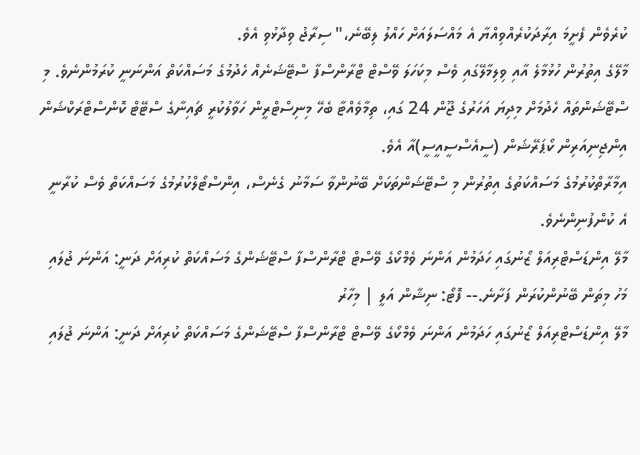ކުރެވެން ފެށީމަ އިރާދަކުރެއްވިއްޔާ އެ މައްސަލައަށް ހައްލު ލިބޭނެ،" ސިރާޖު ވިދާޅުވި އެވެ.
މާލޭގެ އިތުރުން ހުޅުމާލެ އާއި ވިލިމާލޭގައި ވެސް މިކަހަލަ ވޭސްޓް ޓްރާންސްފާ ސްޓޭޝަނެއް ހެދުމުގެ މަސައްކަތް އަންނަނީ ކުރަމުންނެވެ. މި ސްޓޭޝަންތައް ހެދުމަށް މިދިޔަ އަހަރުގެ ޖޫން 24 ގައި، ތިމާވެއްޓާ ބެހޭ މިނިސްޓްރީން ހަވާލުކުރީ ޗައިނާގެ ސްޓޭޓް ކޮންސްޓްރަކްޝަން އިންޖިނިއަރިން ކޯޕަރޭޝަން (ސީއެސްސީއީސީ)އާ އެވެ.
އިމާރާތްކުރުމުގެ މަސައްކަތުގެ އިތުރުން މި ސްޓޭޝަންތަކަށް ބޭނުންވާ ސަމާނު ގެނެސް، އިންސްޓޯލްކުރުމުގެ މަސައްކަތް ވެސް ކުރާނީ އެ ކުންފުނިންނެވެ.
މާލޭ އިންޑަސްޓްރިއަލް ޒޯނުގައި ހަދަމުން އަންނަ ވެމްކޯގެ ވޭސްޓް ޓްރާންސްފާ ސްޓޭޝަންގެ މަސައްކަތް ކުރިއަށް ދަނީ: އަންނަ ޖުލައި މަހު މިތަން ބޭނުންކުރަން ފަށާނެ.-- ފޮޓޯ: ނިޝާން އަލީ | މިހާރު
މާލޭ އިންޑަސްޓްރިއަލް ޒޯނުގައި ހަދަމުން އަންނަ ވެމްކޯގެ ވޭސްޓް ޓްރާންސްފާ ސްޓޭޝަންގެ މަސައްކަތް ކުރިއަށް ދަނީ: އަންނަ ޖުލައި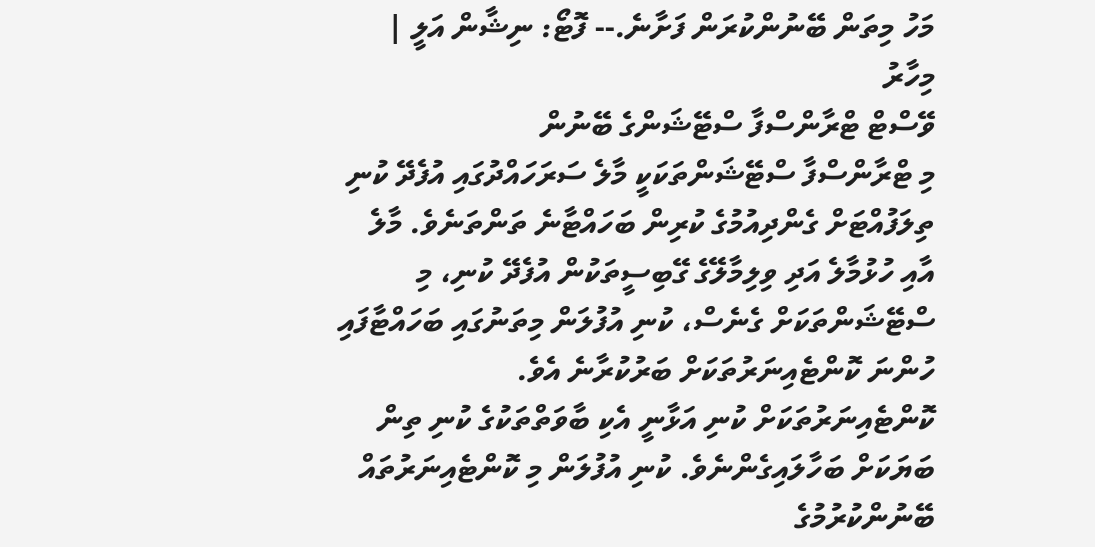މަހު މިތަން ބޭނުންކުރަން ފަށާނެ.-- ފޮޓޯ: ނިޝާން އަލީ | މިހާރު
ވޭސްޓް ޓްރާންސްފާ ސްޓޭޝަންގެ ބޭނުން
މި ޓްރާންސްފާ ސްޓޭޝަންތަކަކީ މާލެ ސަރަހައްދުގައި އުފެދޭ ކުނި ތިލަފުއްޓަށް ގެންދިއުމުގެ ކުރިން ބަހައްޓާނެ ތަންތަނެވެ. މާލެ އާއި ހުޅުމާލެ އަދި ވިލިމާލޭގެ ގޭބިސީތަކުން އުފެދޭ ކުނި، މި ސްޓޭޝަންތަކަށް ގެނެސް، ކުނި އުފުލަން މިތަނުގައި ބަހައްޓާފައި ހުންނަ ކޮންޓެއިނަރުތަކަށް ބަރުކުރާނެ އެވެ.
ކޮންޓެއިނަރުތަކަށް ކުނި އަޅާނީ އެކި ބާވަތްތަކުގެ ކުނި ތިން ބަޔަކަށް ބަހާލައިގެންނެވެ. ކުނި އުފުލަން މި ކޮންޓެއިނަރުތައް ބޭނުންކުރުމުގެ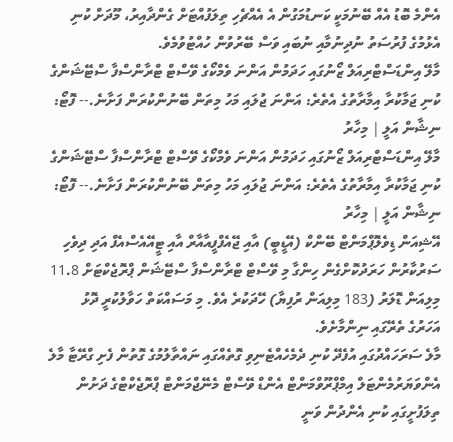އެންމެ ބޮޑު އެއް ބޭނުމަކީ ކަނޑުމަގުން އެ އެއްޗެހި ތިލަފުއްޓަށް ގެންދާއިރު، މޫދަށް ކުނި އެޅުމުގެ ފުރުސަތު ނުދިނުމާއި ނުބައި ވަސް ބޭރުވުން ހުއްޓުވުމެވެ.
މާލޭ އިންޑަސްޓްރިއަލް ޒޯނުގައި ހަދަމުން އަންނަ ވެމްކޯގެ ވޭސްޓް ޓްރާންސްފާ ސްޓޭޝަންގެ ކުނި ޖަމާކުރާ އިމާރާތުގެ އެތެރެ: އަންނަ ޖުލައި މަހު މިތަން ބޭނުންކުރަން ފަށާނެ.-- ފޮޓޯ: ނިޝާން އަލީ | މިހާރު
މާލޭ އިންޑަސްޓްރިއަލް ޒޯނުގައި ހަދަމުން އަންނަ ވެމްކޯގެ ވޭސްޓް ޓްރާންސްފާ ސްޓޭޝަންގެ ކުނި ޖަމާކުރާ އިމާރާތުގެ އެތެރެ: އަންނަ ޖުލައި މަހު މިތަން ބޭނުންކުރަން ފަށާނެ.-- ފޮޓޯ: ނިޝާން އަލީ | މިހާރު
އޭޝިއަން ޑިވެލޮޕްމަންޓް ބޭންކް (އޭޑީބީ) އާއި ޖޭއެފްފީއާއާރް އާއި ޓީއޭއެސްއެފް އަދި ދިވެހި ސަރުކާރުން ހަރަދުކޮށްގެން ހިންގާ މި ވޭސްޓް ޓްރާންސްފާ ސްޓޭޝަން ޕްރޮޖެކްޓަށް 11.8 މިލިއަން ޑޮލަރު (183 މިލިއަން ރުފިޔާ) ހޭދަކުރެ އެވެ. މި މަސައްކަތް ހަވާލުކުރީ ދޮޅު އަހަރުގެ ތެރޭގައި ނިންމާށެވެ.
މާލެ ސަރަހައްދުގައި އުފެދޭ ކުނި ދެމެހެއްޓެނިވި ގޮތެއްގައި ނައްތާލުމުގެ ގޮތުން ފެށި ގްރޭޓާ މާލެ އެންވަޔަރުމެންޓަލް އިމްޕްރޫވްމަންޓް އެންޑް ވޭސްޓް މެނޭޖްމަންޓް ޕްރޮޖެކްޓްގެ ދަށުން ތިލަފުށީގައި ކުނި އެންދުން ވަނީ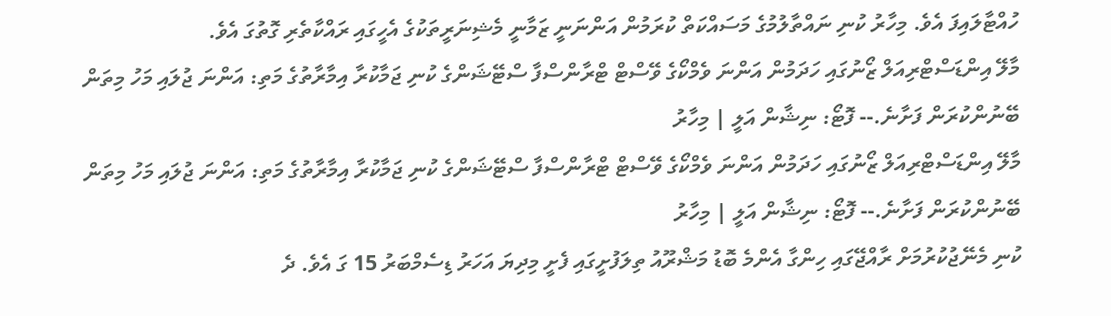ހުއްޓާލައިފަ އެވެ. މިހާރު ކުނި ނައްތާލުމުގެ މަސައްކަތް ކުރަމުން އަންނަނީ ޒަމާނީ މެޝިނަރީތަކުގެ އެހީގައި ރައްކާތެރި ގޮތުގަ އެވެ.
މާލޭ އިންޑަސްޓްރިއަލް ޒޯނުގައި ހަދަމުން އަންނަ ވެމްކޯގެ ވޭސްޓް ޓްރާންސްފާ ސްޓޭޝަންގެ ކުނި ޖަމާކުރާ އިމާރާތުގެ މަތި: އަންނަ ޖުލައި މަހު މިތަން ބޭނުންކުރަން ފަށާނެ.-- ފޮޓޯ: ނިޝާން އަލީ | މިހާރު
މާލޭ އިންޑަސްޓްރިއަލް ޒޯނުގައި ހަދަމުން އަންނަ ވެމްކޯގެ ވޭސްޓް ޓްރާންސްފާ ސްޓޭޝަންގެ ކުނި ޖަމާކުރާ އިމާރާތުގެ މަތި: އަންނަ ޖުލައި މަހު މިތަން ބޭނުންކުރަން ފަށާނެ.-- ފޮޓޯ: ނިޝާން އަލީ | މިހާރު
ކުނި މެނޭޖުކުރުމަށް ރާއްޖޭގައި ހިންގާ އެންމެ ބޮޑު މަޝްރޫއު ތިލަފުށީގައި ފެށީ މިދިޔަ އަހަރު ޑިސެމްބަރު 15 ގަ އެވެ. ދެ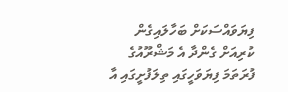ފިޔަވައްސަކަށް ބަހާލައިގެން ކުރިއަށް ގެންދާ އެ މަޝްރޫއުގެ ފުރަތަމަ ފިޔަވަހީގައި ތިލަފުށީގައި އާ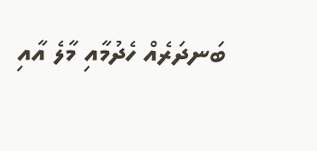ބަނދަރެއް ހެދުމާއި މާލެ އާއި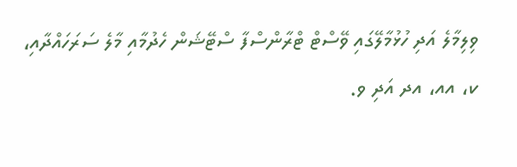ވިލިމާލެ އަދި ހުޅުމާލޭގައި ވޭސްޓް ޓްރާންސްފާ ސްޓޭޝަން ހެދުމާއި މާލެ ސަރަހައްދާއި، ކ، އއ، އދ އަދި ވ.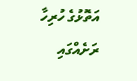އަތޮޅުގެ ހުރިހާ ރަށެއްގައި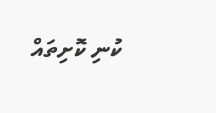ކުނި ކޮށިތައް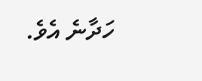ހަދާނެ އެވެ.